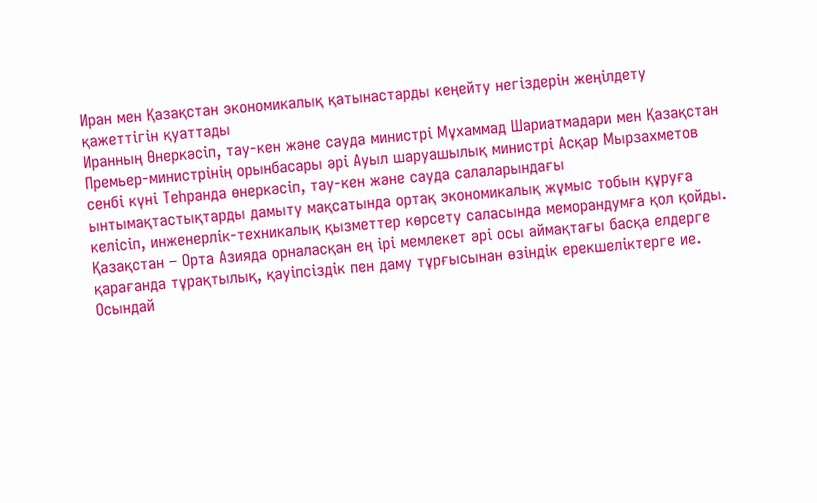Иран мен Қазақстан экономикалық қатынастарды кеңейту негіздерін жеңілдету қажеттігін қуаттады
Иранның Өнеркәсіп, тау-кен және сауда министрі Мұхаммад Шариатмадари мен Қазақстан Премьер-министрінің орынбасары әрі Ауыл шаруашылық министрі Асқар Мырзахметов сенбі күні Теһранда өнеркәсіп, тау-кен және сауда салаларындағы ынтымақтастықтарды дамыту мақсатында ортақ экономикалық жұмыс тобын құруға келісіп, инженерлік-техникалық қызметтер көрсету саласында меморандумға қол қойды.
Қазақстан – Орта Азияда орналасқан ең ірі мемлекет әрі осы аймақтағы басқа елдерге қарағанда тұрақтылық, қауіпсіздік пен даму тұрғысынан өзіндік ерекшеліктерге ие.
Осындай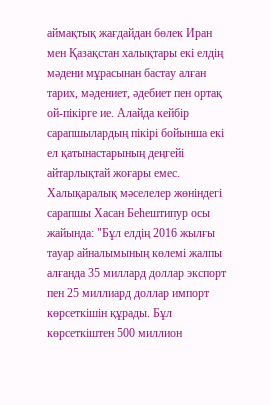аймақтық жағдайдан бөлек Иран мен Қазақстан халықтары екі елдің мәдени мұрасынан бастау алған тарих, мәдениет, әдебиет пен ортақ ой-пікірге ие. Алайда кейбір сарапшылардың пікірі бойынша екі ел қатынастарының деңгейі айтарлықтай жоғары емес.
Халықаралық мәселелер жөніндегі сарапшы Хасан Беһештипур осы жайында: "Бұл елдің 2016 жылғы тауар айналымының көлемі жалпы алғанда 35 миллард доллар экспорт пен 25 миллиард доллар импорт көрсеткішін құрады. Бұл көрсеткіштен 500 миллион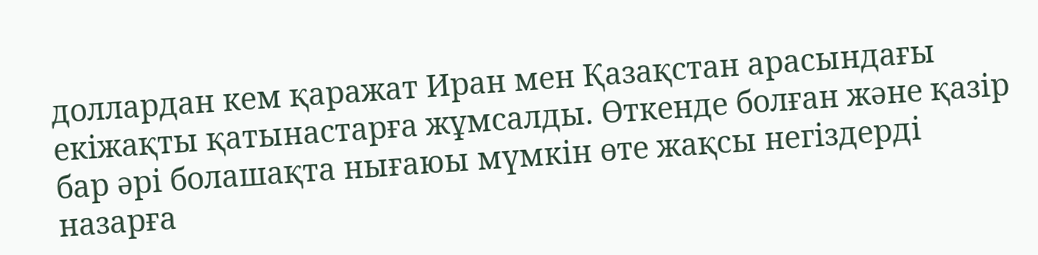доллардан кем қаражат Иран мен Қазақстан арасындағы екіжақты қатынастарға жұмсалды. Өткенде болған және қазір бар әрі болашақта нығаюы мүмкін өте жақсы негіздерді назарға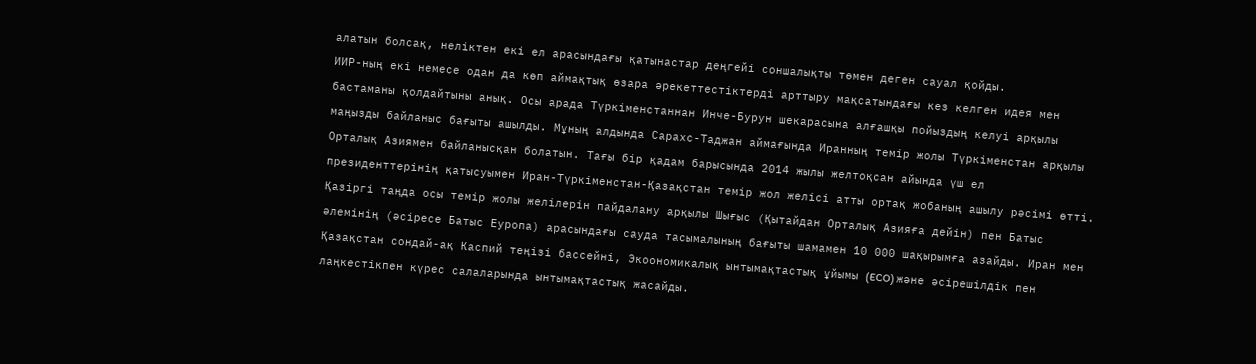алатын болсақ, неліктен екі ел арасындағы қатынастар деңгейі соншалықты төмен деген сауал қойды.
ИИР-ның екі немесе одан да көп аймақтық өзара әрекеттестіктерді арттыру мақсатындағы кез келген идея мен бастаманы қолдайтыны анық. Осы арада Түркіменстаннан Инче-Бурун шекарасына алғашқы пойыздың келуі арқылы маңызды байланыс бағыты ашылды. Мұның алдында Сарахс-Таджан аймағында Иранның темір жолы Түркіменстан арқылы Орталық Азиямен байланысқан болатын. Тағы бір қадам барысында 2014 жылы желтоқсан айында үш ел президенттерінің қатысуымен Иран-Түркіменстан-Қазақстан темір жол желісі атты ортақ жобаның ашылу рәсімі өтті. Қазіргі таңда осы темір жолы желілерін пайдалану арқылы Шығыс (Қытайдан Орталық Азияға дейін) пен Батыс әлемінің (әсіресе Батыс Еуропа) арасындағы сауда тасымалының бағыты шамамен 10 000 шақырымға азайды. Иран мен Қазақстан сондай-ақ Каспий теңізі бассейні, Экоономикалық ынтымақтастық ұйымы (ECO) және әсірешілдік пен лаңкестікпен күрес салаларында ынтымақтастық жасайды.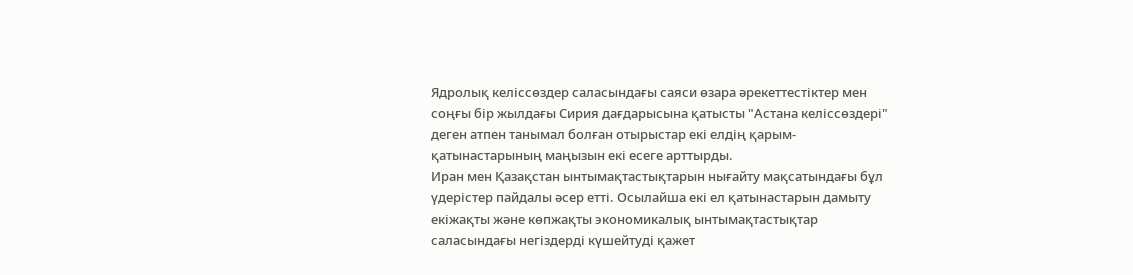Ядролық келіссөздер саласындағы саяси өзара әрекеттестіктер мен соңғы бір жылдағы Сирия дағдарысына қатысты "Астана келіссөздері" деген атпен танымал болған отырыстар екі елдің қарым-қатынастарының маңызын екі есеге арттырды.
Иран мен Қазақстан ынтымақтастықтарын нығайту мақсатындағы бұл үдерістер пайдалы әсер етті. Осылайша екі ел қатынастарын дамыту екіжақты және көпжақты экономикалық ынтымақтастықтар саласындағы негіздерді күшейтуді қажет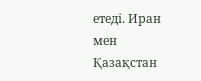етеді. Иран мен Қазақстан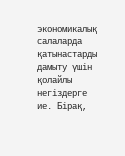экономикалық салаларда қатынастарды дамыту үшін қолайлы негіздерге ие. Бірақ,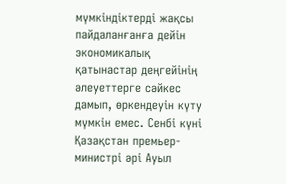мүмкіндіктерді жақсы пайдаланғанға дейін экономикалық қатынастар деңгейінің әлеуеттерге сәйкес дамып, өркендеуін күту мүмкін емес. Сенбі күні Қазақстан премьер-министрі әрі Ауыл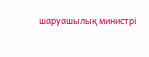шаруашылық министрі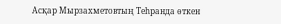Асқар Мырзахметовтың Теһранда өткен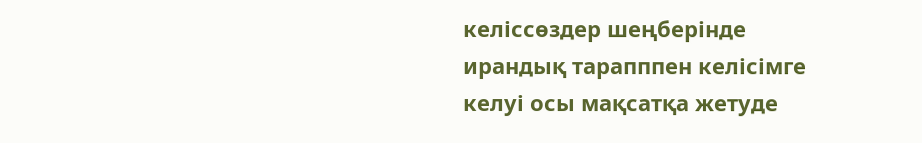келіссөздер шеңберінде ирандық тарапппен келісімге келуі осы мақсатқа жетуде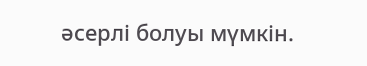әсерлі болуы мүмкін.